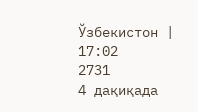Ўзбекистон | 17:02
2731
4 дақиқада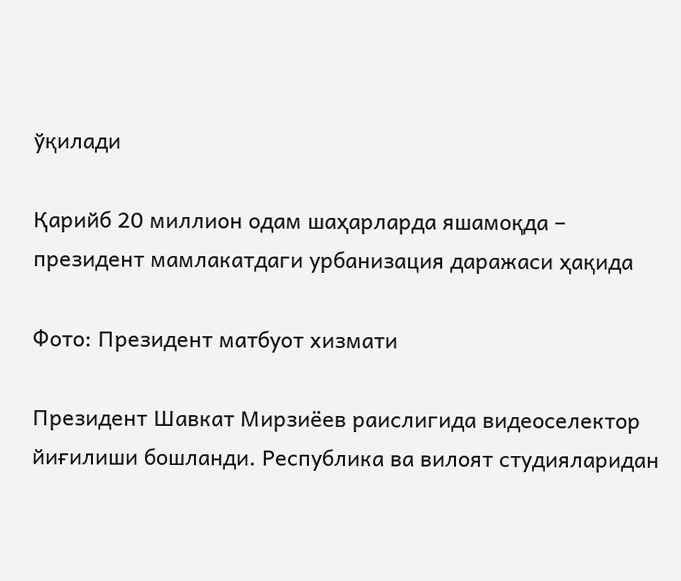ўқилади

Қарийб 20 миллион одам шаҳарларда яшамоқда – президент мамлакатдаги урбанизация даражаси ҳақида

Фото: Президент матбуот хизмати

Президент Шавкат Мирзиёев раислигида видеоселектор йиғилиши бошланди. Республика ва вилоят студияларидан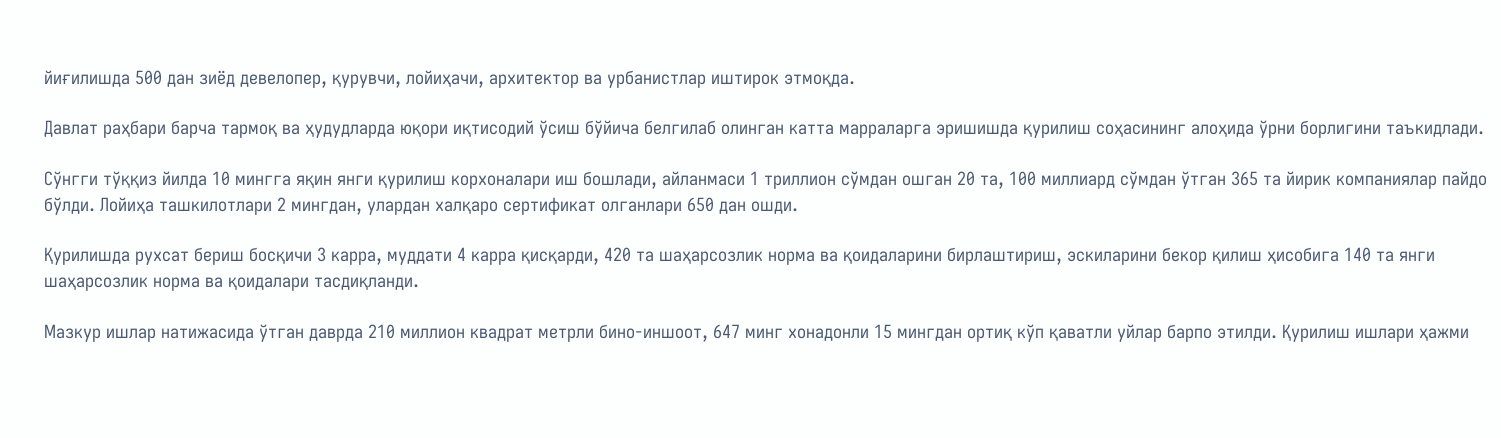йиғилишда 500 дан зиёд девелопер, қурувчи, лойиҳачи, архитектор ва урбанистлар иштирок этмоқда.

Давлат раҳбари барча тармоқ ва ҳудудларда юқори иқтисодий ўсиш бўйича белгилаб олинган катта марраларга эришишда қурилиш соҳасининг алоҳида ўрни борлигини таъкидлади.

Сўнгги тўққиз йилда 10 мингга яқин янги қурилиш корхоналари иш бошлади, айланмаси 1 триллион сўмдан ошган 20 та, 100 миллиард сўмдан ўтган 365 та йирик компаниялар пайдо бўлди. Лойиҳа ташкилотлари 2 мингдан, улардан халқаро сертификат олганлари 650 дан ошди.

Қурилишда рухсат бериш босқичи 3 карра, муддати 4 карра қисқарди, 420 та шаҳарсозлик норма ва қоидаларини бирлаштириш, эскиларини бекор қилиш ҳисобига 140 та янги шаҳарсозлик норма ва қоидалари тасдиқланди.

Мазкур ишлар натижасида ўтган даврда 210 миллион квадрат метрли бино-иншоот, 647 минг хонадонли 15 мингдан ортиқ кўп қаватли уйлар барпо этилди. Қурилиш ишлари ҳажми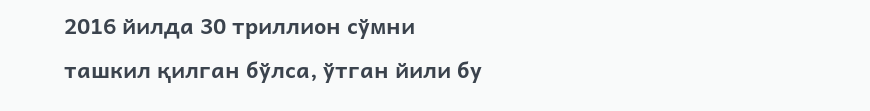2016 йилда 30 триллион сўмни ташкил қилган бўлса, ўтган йили бу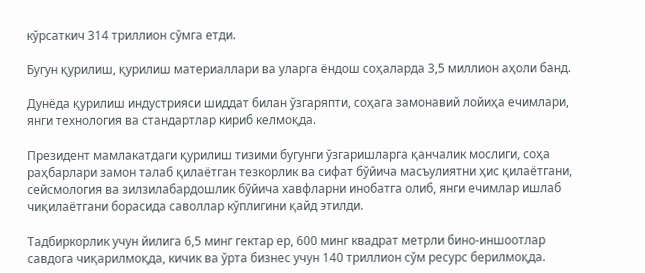кўрсаткич 314 триллион сўмга етди.

Бугун қурилиш, қурилиш материаллари ва уларга ёндош соҳаларда 3,5 миллион аҳоли банд.

Дунёда қурилиш индустрияси шиддат билан ўзгаряпти, соҳага замонавий лойиҳа ечимлари, янги технология ва стандартлар кириб келмоқда.

Президент мамлакатдаги қурилиш тизими бугунги ўзгаришларга қанчалик мослиги, соҳа раҳбарлари замон талаб қилаётган тезкорлик ва сифат бўйича масъулиятни ҳис қилаётгани, сейсмология ва зилзилабардошлик бўйича хавфларни инобатга олиб, янги ечимлар ишлаб чиқилаётгани борасида саволлар кўплигини қайд этилди.

Тадбиркорлик учун йилига 6,5 минг гектар ер, 600 минг квадрат метрли бино-иншоотлар савдога чиқарилмоқда, кичик ва ўрта бизнес учун 140 триллион сўм ресурс берилмоқда.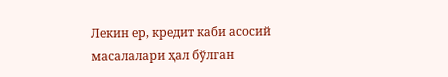Лекин ер, кредит каби асосий масалалари ҳал бўлган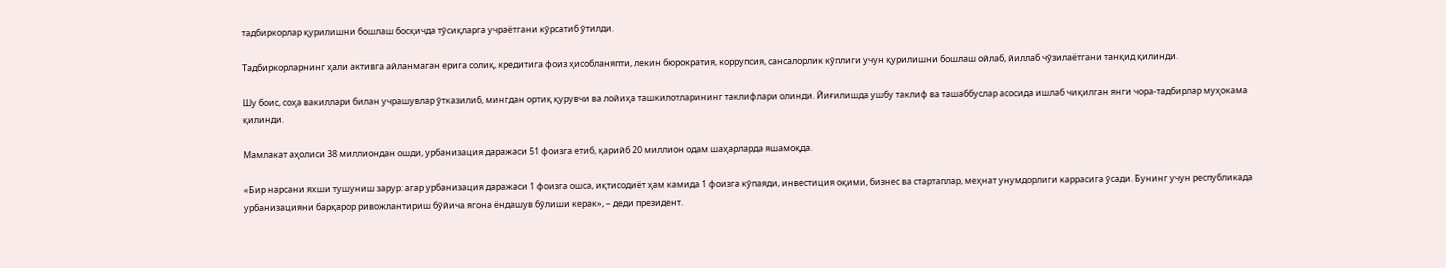тадбиркорлар қурилишни бошлаш босқичда тўсиқларга учраётгани кўрсатиб ўтилди.

Тадбиркорларнинг ҳали активга айланмаган ерига солиқ, кредитига фоиз ҳисобланяпти, лекин бюрократия, коррупсия, сансалорлик кўплиги учун қурилишни бошлаш ойлаб, йиллаб чўзилаётгани танқид қилинди.

Шу боис, соҳа вакиллари билан учрашувлар ўтказилиб, мингдан ортиқ қурувчи ва лойиҳа ташкилотларининг таклифлари олинди. Йиғилишда ушбу таклиф ва ташаббуслар асосида ишлаб чиқилган янги чора-тадбирлар муҳокама қилинди.

Мамлакат аҳолиси 38 миллиондан ошди, урбанизация даражаси 51 фоизга етиб, қарийб 20 миллион одам шаҳарларда яшамоқда.

«Бир нарсани яхши тушуниш зарур: агар урбанизация даражаси 1 фоизга ошса, иқтисодиёт ҳам камида 1 фоизга кўпаяди, инвестиция оқими, бизнес ва стартаплар, меҳнат унумдорлиги каррасига ўсади. Бунинг учун республикада урбанизацияни барқарор ривожлантириш бўйича ягона ёндашув бўлиши керак», – деди президент.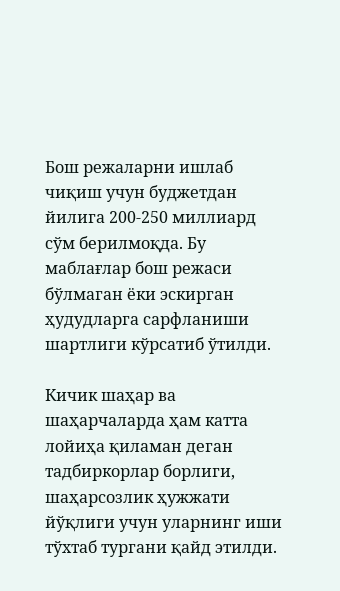Бош режаларни ишлаб чиқиш учун буджетдан йилига 200-250 миллиард сўм берилмоқда. Бу маблағлар бош режаси бўлмаган ёки эскирган ҳудудларга сарфланиши шартлиги кўрсатиб ўтилди.

Кичик шаҳар ва шаҳарчаларда ҳам катта лойиҳа қиламан деган тадбиркорлар борлиги, шаҳарсозлик ҳужжати йўқлиги учун уларнинг иши тўхтаб тургани қайд этилди.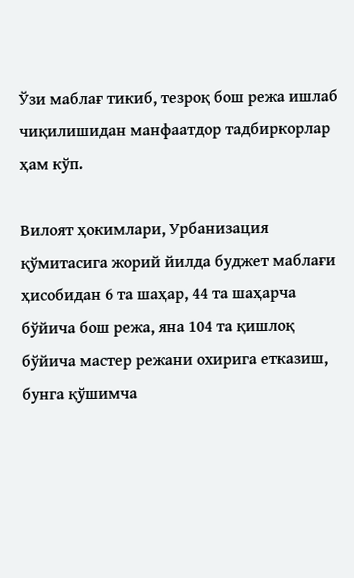Ўзи маблағ тикиб, тезроқ бош режа ишлаб чиқилишидан манфаатдор тадбиркорлар ҳам кўп.

Вилоят ҳокимлари, Урбанизация қўмитасига жорий йилда буджет маблағи ҳисобидан 6 та шаҳар, 44 та шаҳарча бўйича бош режа, яна 104 та қишлоқ бўйича мастер режани охирига етказиш, бунга қўшимча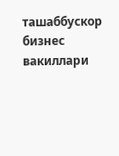ташаббускор бизнес вакиллари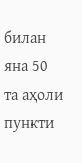билан яна 50 та аҳоли пункти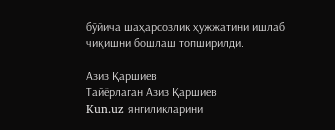бўйича шаҳарсозлик ҳужжатини ишлаб чиқишни бошлаш топширилди.

Азиз Қаршиев
Тайёрлаган Азиз Қаршиев
Kun.uz янгиликларини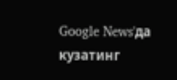Google News'да кузатинг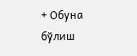+ Обуна бўлиш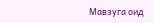Мавзуга оид